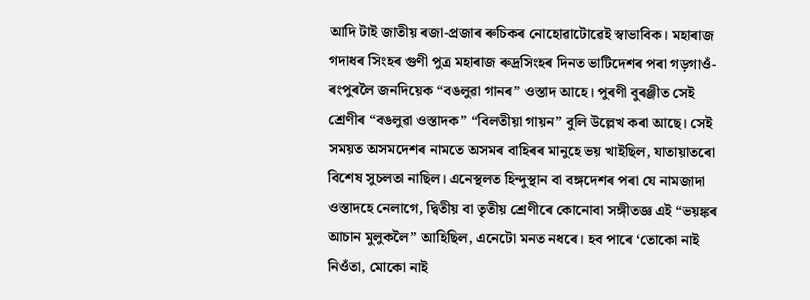আদি টাই জাতীয় ৰজা-প্ৰজাৰ ৰুচিকৰ নোহোৱাটোৱেই স্বাভাবিক। মহাৰাজ গদাধৰ সিংহৰ গুণী পুত্ৰ মহাৰাজ ৰুদ্ৰসিংহৰ দিনত ভাটিদেশৰ পৰা গড়গাওঁ-ৰংপুৰলৈ জনদিয়েক “বঙলুৱা গানৰ” ওস্তাদ আহে। পুৰণী বুৰঞ্জীত সেই শ্ৰেণীৰ “বঙলুৱা ওস্তাদক” “বিলতীয়া গায়ন” বুলি উল্লেখ কৰা আছে। সেই সময়ত অসমদেশৰ নামতে অসমৰ বাহিৰৰ মানুহে ভয় খাইছিল, যাতায়াতৰো বিশেষ সুচলতা নাছিল। এনেস্থলত হিন্দুস্থান বা বঙ্গদেশৰ পৰা যে নামজাদা ওস্তাদহে নেলাগে, দ্বিতীয় বা তৃতীয় শ্ৰেণীৰে কোনোবা সঙ্গীতজ্ঞ এই “ভয়ঙ্কৰ আচান মুলুকলৈ” আহিছিল, এনেটো মনত নধৰে। হব পাৰে ‘তোকো নাই নিওঁতা, মোকো নাই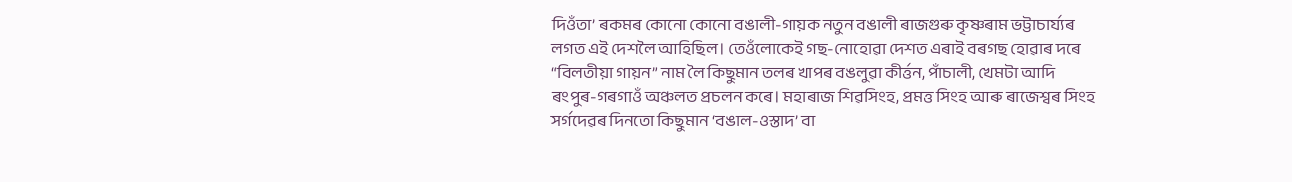দিওঁতা’ ৰকমৰ কোনো কোনো বঙালী-গায়ক নতুন বঙালী ৰাজগুৰু কৃষ্ণৰাম ভট্টাচাৰ্য্যৰ লগত এই দেশলৈ আহিছিল। তেওঁলোকেই গছ-নোহোৱা দেশত এৰাই বৰগছ হোৱাৰ দৰে “বিলতীয়া গায়ন” নাম লৈ কিছুমান তলৰ খাপৰ বঙলুৱা কীৰ্ত্তন, পাঁচালী, খেমটা আদি ৰংপুৰ-গৰগাওঁ অঞ্চলত প্ৰচলন কৰে। মহাৰাজ শিৱসিংহ, প্ৰমত্ত সিংহ আৰু ৰাজেশ্বৰ সিংহ সৰ্গদেৱৰ দিনতো কিছুমান ‘বঙাল-ওস্তাদ’ বা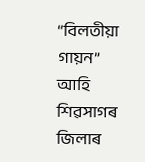“বিলতীয়া গায়ন” আহি শিৱসাগৰ জিলাৰ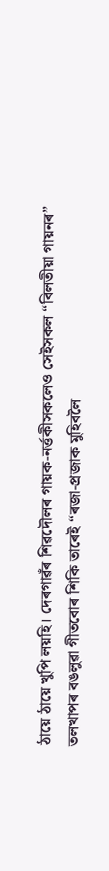ঠায়ে ঠায়ে খুপি লয়হি। দেৰগাৱঁৰ শিৱদৌলৰ গায়ক-নৰ্ত্তকীসকলেও সেইসকল “বিলতীয়া গায়নৰ” তলখাপৰ বঙলুৱা গীতবোৰ শিকি তাৰেই “ৰজা-প্ৰজাক মুহিবলৈ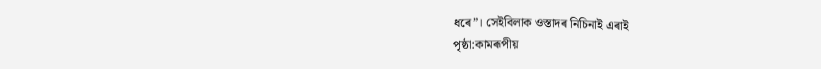ধৰে”। সেইবিলাক ওস্তাদৰ নিচিনাই এৰাই
পৃষ্ঠা:কামৰূপীয়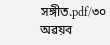সঙ্গীত.pdf/৩০
অৱয়ব